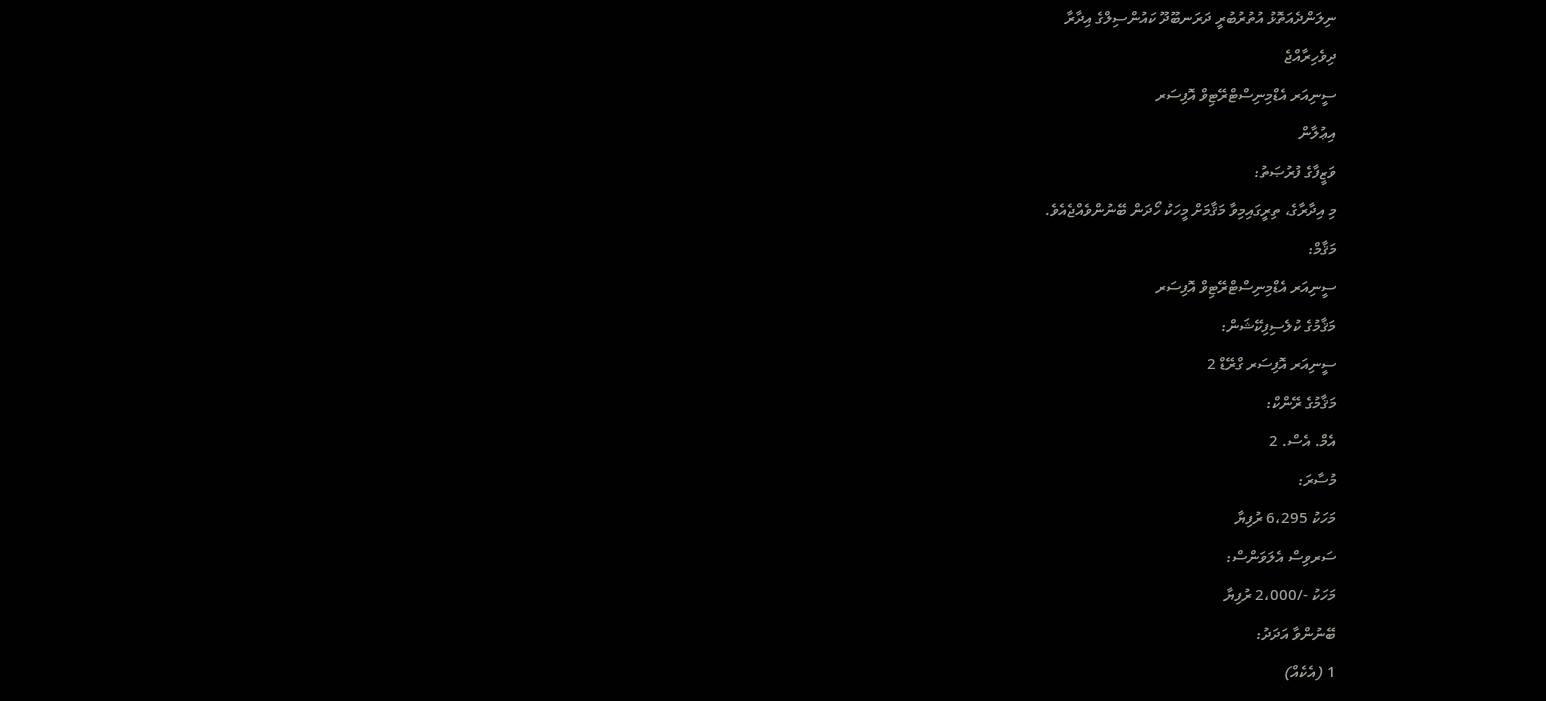ނިލަންދެއަތޮޅު އުތުރުބުރީ ދަރަނބޫދޫ ކައުންސިލްގެ އިދާރާ
ދިވެހިރާއްޖެ
ސީނިއަރ އެޑްމިނިސްޓްރޭޓިވް އޮފިސަރ
އިޢުލާން
ވަޒީފާގެ ފުރުޞަތު:
މި އިދާރާގެ، ތިރީގައިމިވާ މަޤާމަށް މީހަކު ހޯދަން ބޭނުންވެއްޖެއެވެ.
މަޤާމް:
ސީނިއަރ އެޑްމިނިސްޓްރޭޓިވް އޮފިސަރ
މަޤާމުގެ ކުލެސިފިކޭޝަން:
ސީނިއަރ އޮފިސަރ ގްރޭޑް 2
މަޤާމުގެ ރޭންކް:
އެމް. އެސް. 2
މުސާރަ:
މަހަކު 6،295 ރުފިޔާ
ސަރވިސް އެލަވަންސް:
މަހަކު -/2،000 ރުފިޔާ
ބޭނުންވާ އަދަދު:
1 (އެކެއް)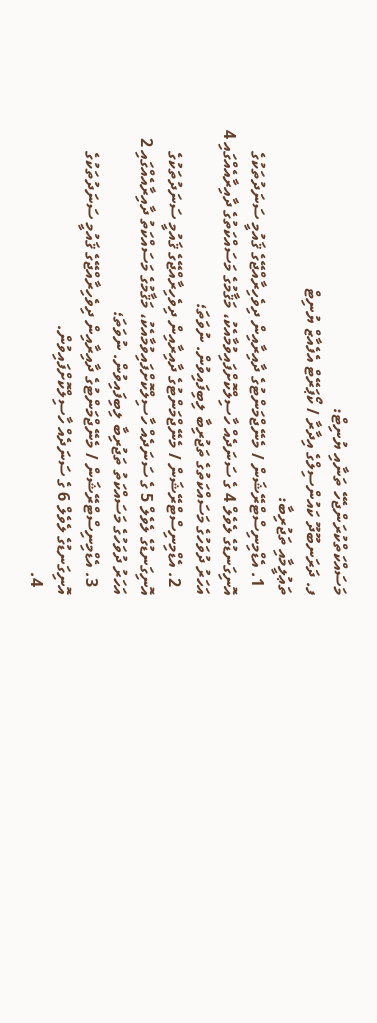މަސައްކަތްކުރަންޖެހޭ ތަނާއި ޔުނިޓް:
ފ. ދަރަނބޫދޫ ކައުންސިލްގެ އިދާރާ / ކޯޕަރޭޓް އެފެއާޒް ޔުނިޓް
ތަޢުލީމާއި ތަޖުރިބާ:
  1. އެޑްމިނިސްޓްރޭޝަން / މެނޭޖްމަންޓުގެ ދާއިރާއިން ދިވެހިރާއްޖޭގެ ޤައުމީ ސަނަދުތަކުގެ އޮނިގަނޑުގެ ލެވެލް 4 ގެ ސަނަދެއް ހާސިލްކޮށްފައިވުމާއެކު، މަޤާމުގެ މަސައްކަތުގެ ދާއިރާއެއްގައި 4 އަހަރު ދުވަހުގެ މަސައްކަތުގެ ތަޖުރިބާ ލިބިފައިވުން. ނުވަތަ؛
  2. އެޑްމިނިސްޓްރޭޝަން / މެނޭޖްމަންޓުގެ ދާއިރާއިން ދިވެހިރާއްޖޭގެ ޤައުމީ ސަނަދުތަކުގެ އޮނިގަނޑުގެ ލެވެލް 5 ގެ ސަނަދެއް ހާސިލްކޮށްފައިވުމާއެކު، މަޤާމުގެ މަސައްކަތު ދާއިރާއެއްގައި 2 އަހަރު ދުވަހުގެ މަސައްކަތު ތަޖުރިބާ ލިބިފައިވުން. ނުވަތަ؛
  3. އެޑްމިނިސްޓްރޭޝަން / މެނޭޖްމަންޓުގެ ދާއިރާއިން ދިވެހިރާއްޖޭގެ ޤައުމީ ސަނަދުތަކުގެ އޮނިގަނޑުގެ ލެވެލް 6 ގެ ސަނަދެއް ހާސިލްކޮށްފައިވުން.
  4.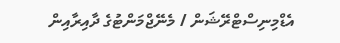އެޑްމިނިސްޓްރޭޝަން / މެނޭޖްމަންޓުގެ ދާއިރާއިން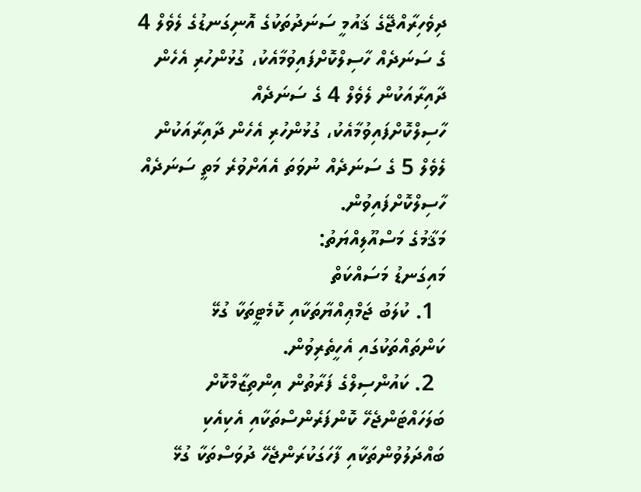ދިވެހިރާއްޖޭގެ ޤައުމީ ސަނަދުތަކުގެ އޮނިގަނޑުގެ ލެވެލް 4 ގެ ސަނަދެއް ހާސިލްކޮށްފައިވުމާއެކު، ގުޅުންހުރި އެހެން ދާއިރާއަކުން ލެވެލް 4 ގެ ސަނަދެއް ހާސިލްކޮށްފައިވުމާއެކު، ގުޅުންހުރި އެހެން ދާއިރާއަކުން ލެވެލް 5 ގެ ސަނަދެއް ނުވަތަ އެއަށްވުރެ މަތީ ސަނަދެއް ހާސިލްކޮށްފައިވުން.
މަޤާމުގެ މަސްއޫލިއްޔަތު:
މައިގަނޑު މަސައްކަތް
  1. ކުލަބު ޖަމްޢިއްޔާތަކާއި ކޮމެޓީތަކާ ގުޅޭ ކަންތައްތަކުގައި އެހީތެރިވުން.
  2. ކައުންސިލްގެ ފަރާތުން އިންތިޒާމްކޮށް ބަލަހައްޓަންޖެހޭ ކޮންފަރެންސްތަކާއި އެކިއެކި ބައްދަލުވުންތަކާއި ފާހަގަކުރަންޖެހޭ ދުވަސްތަކާ ގުޅޭ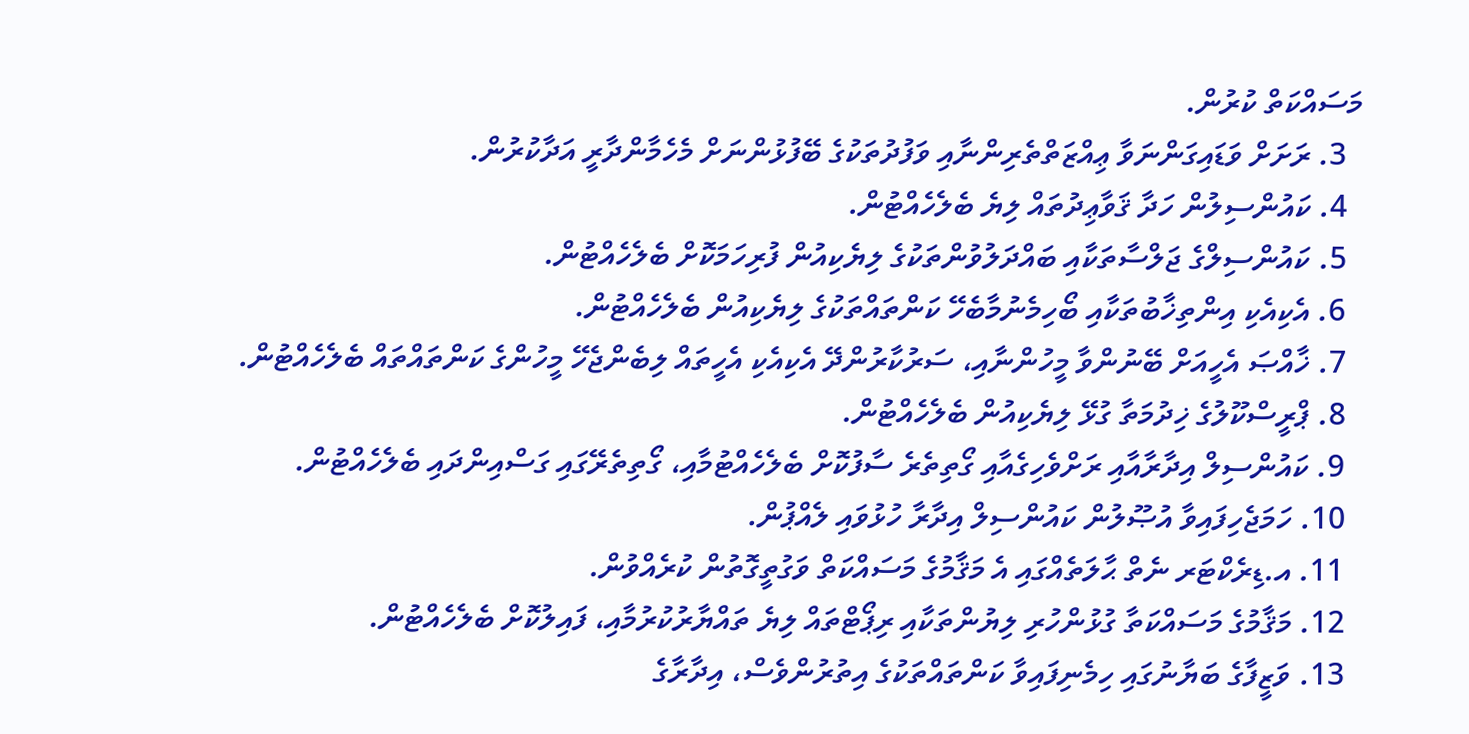މަސައްކަތް ކުރުން.
  3. ރަށަށް ވަޑައިގަންނަވާ ޢިއްޒަތްތެރިންނާއި ވަފުދުތަކުގެ ބޭފުޅުންނަށް މެހެމާންދާރީ އަދާކުރުން.
  4. ކައުންސިލުން ހަދާ ޤަވާޢިދުތައް ލިޔެ ބެލެހެއްޓުން.
  5. ކައުންސިލްގެ ޖަލްސާތަކާއި ބައްދަލުވުންތަކުގެ ލިޔެކިއުން ފުރިހަމަކޮށް ބެލެހެއްޓުން.
  6. އެކިއެކި އިންތިޚާބުތަކާއި ބޯހިމެނުމާބެހޭ ކަންތައްތަކުގެ ލިޔެކިއުން ބެލެހެއްޓުން.
  7. ޚާއްޞަ އެހީއަށް ބޭނުންވާ މީހުންނާއި، ސަރުކާރުންދޭ އެކިއެކި އެހީތައް ލިބެންޖެހޭ މީހުންގެ ކަންތައްތައް ބެލެހެއްޓުން.
  8. ޕްރީސްކޫލުގެ ޚިދުމަތާ ގުޅޭ ލިޔެކިއުން ބެލެހެއްޓުން.
  9. ކައުންސިލް އިދާރާއާއި ރަށްވެހިގެއާއި ގޯތިތެރެ ސާފުކޮށް ބެލެހެއްޓުމާއި، ގޯތިތެރޭގައި ގަސްއިންދައި ބެލެހެއްޓުން.
  10. ހަމަޖެހިފައިވާ އުޞޫލުން ކައުންސިލް އިދާރާ ހުޅުވައި ލެއްޕުން.
  11. އ.ޑިރެކްޓަރ ނެތް ޙާލަތެއްގައި އެ މަޤާމުގެ މަސައްކަތް ވަގުތީގޮތުން ކުރެއްވުން.
  12. މަޤާމުގެ މަސައްކަތާ ގުޅުންހުރި ލިޔުންތަކާއި ރިޕޯޓްތައް ލިޔެ ތައްޔާރުކުރުމާއި، ފައިލުކޮށް ބެލެހެއްޓުން.
  13. ވަޒީފާގެ ބަޔާނުގައި ހިމެނިފައިވާ ކަންތައްތަކުގެ އިތުރުންވެސް، އިދާރާގެ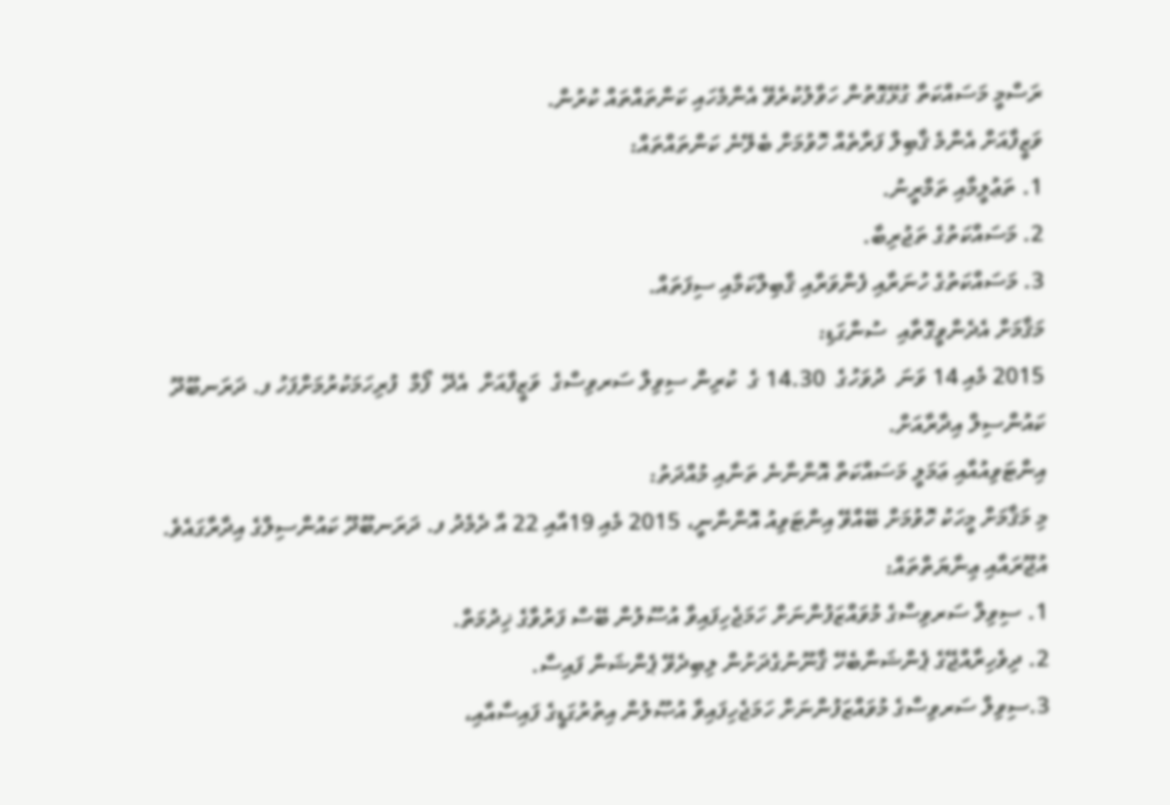ރަސްމީ މަސައްކަތާ ގުޅޭގޮތުން ހަވާލުކުރެވޭ އެންމެހައި ކަންތައްތައް ކުރުން.
ވަޒީފާއަށް އެންމެ ޤާބިލް ފަރާތެއް ހޮވުމަށް ބެލޭނެ ކަންތައްތައް:
1. ތަޢުލީމާއި ތަމްރީނު.
2. މަސައްކަތުގެ ތަޖުރިބާ.
3. މަސައްކަތުގެ ހުނަރާއި ފެންވަރާއި ޤާބިލްކަމާއި ސިފަތައް.
މަޤާމަށް އެދެންވީގޮތާއި  ސުންގަޑި:
2015 މެއި 14 ވަނަ  ދުވަހުގެ  14.30 ގެ  ކުރިން ސިވިލް ސަރވިސްގެ  ވަޒީފާއަށް  އެދޭ  ފޯމް  ފުރިހަމަކުރުމަށްފަހު ފ. ދަރަނބޫދޫ ކައުންސިލް އިދާރާއަށް.
އިންޓަވިއުއާއި ޢަމަލީ މަސައްކަތް އޮންނާނެ ތަނާއި މުއްދަތު:
މި މަޤާމަށް މީހަކު ހޮވުމަށް ބޭއްވޭ އިންޓަވިއު އޮންނާނީ، 2015 މެއި 19އާއި 22 އާ ދެމެދު ފ. ދަރަނބޫދޫ ކައުންސިލްގެ އިދާރާގައެވެ.
އުޖޫރައާއި ޢިނާޔަތްތައް:
1. ސިވިލް ސަރވިސްގެ މުވައްޒަފުންނަށް ހަމަޖެހިފައިވާ އުސޫލުން ބޭސް ފަރުވާގެ ޚިދުމަތް.
2. ދިވެހިރާއްޖޭގެ ޕެންޝަނާބެހޭ ޤާނޫނުގެދަށުން ލިބިދެވޭ ޕެންޝަން ފައިސާ.
3.ސިވިލް ސަރވިސްގެ މުވައްޒަފުންނަށް ހަމަޖެހިފައިވާ އުޞޫލުން އިތުރުގަޑީގެ ފައިސާއާއި،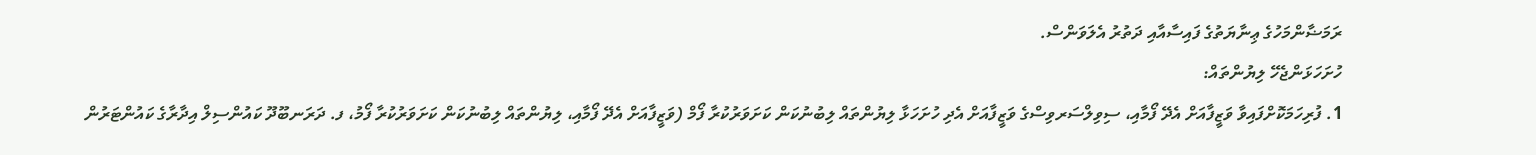ރަމަޟާންމަހުގެ ޢިނާޔަތުގެ ފައިސާއާއި ދަތުރު އެލަވަންސް.
ހުށަހަޅަންޖެހޭ ލިޔުންތައް:
1. ފުރިހަމަކޮށްފައިވާ ވަޒީފާއަށް އެދޭ ފޯމާއި، ސިވިލްސަރވިސްގެ ވަޒީފާއަށް އެދި ހުށަހަޅާ ލިޔުންތައް ލިބުނުކަން ކަށަވަރުކުރާ ފޯމް (ވަޒީފާއަށް އެދޭ ފޯމާއި، ލިޔުންތައް ލިބުނުކަން ކަށަވަރުކުރާ ފޯމު، ފ. ދަރަނބޫދޫ ކައުންސިލް އިދާރާގެ ކައުންޓަރުން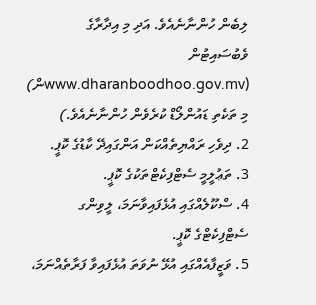ލިބެން ހުންނާނެއެވެ. އަދި މި އިދާރާގެ ވެބުސައިޓުން (www.dharanboodhoo.gov.mvން) މި ތަކެތި ޑައުންލޯޑް ކުރެވެން ހުންނާނެއެވެ.)
2. ދިވެހި ރައްޔިތެއްކަން އަންގައިދޭ ކާޑުގެ ކޮޕީ.
3. ތަޢުލީމީ ސެޓްފިކެޓްތަކުގެ ކޮޕީ.
4. ސްކޫލެއްގައި އުޅެފައިވާނަމަ، ލީވިންގ ސެޓްފިކެޓްގެ ކޮޕީ.
5. ވަޒީފާއެއްގައި އުޅޭ ނުވަތަ އުޅެފައިވާ ފަރާތެއްނަމަ،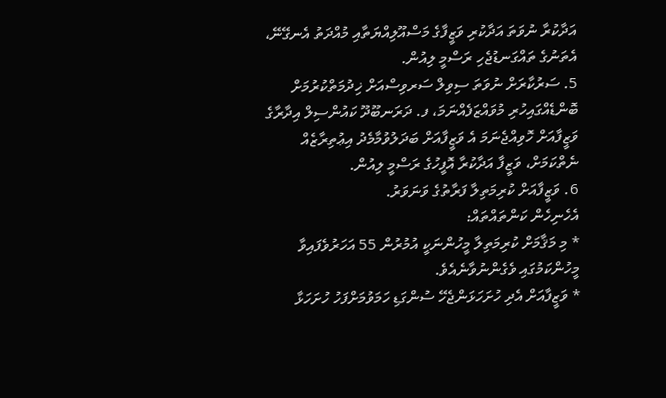އަދާކުރާ ނުވަތަ އަދާކުރި ވަޒީފާގެ މަސްއޫލިއްޔަތާއި މުއްދަތު އެނގޭނޭ، އެތަނުގެ ތައްގަނޑުޖެހި ރަސްމީ ލިއުން.
5. ސަރުކާރަށް ނުވަތަ ސިވިލް ސަރވިސްއަށް ޚިދުމަތްކުރުމަށް ބޮންޑެއްގައިހުރި މުވައްޒަފެއްނަމަ، ފ. ދަރަނބޫދޫ ކައުންސިލް އިދާރާގެ ވަޒީފާއަށް ހޮވިއްޖެނަމަ އެ ވަޒީފާއަށް ބަދަލުވުމާމެދު އިޢުތިރާޒެއް ނެތްކަމަށް، ވަޒީފާ އަދާކުރާ އޮފީހުގެ ރަސްމީ ލިއުން.
6. ވަޒީފާއަށް ކުރިމަތިލާ ފަރާތުގެ ވަނަވަރު.
އެހެނިހެން ކަންތައްތައް:
* މި މަޤާމަށް ކުރިމަތިލާ މީހުންނަކީ އުމުރުން 55 އަހަރުވެފައިވާ މީހުންކަމުގައި ވެގެންނުވާނެއެވެ.
* ވަޒީފާއަށް އެދި ހުށަހަޅަންޖެހޭ ސުންގަޑި ހަމަވުމަށްފަހު ހުށަހަޅާ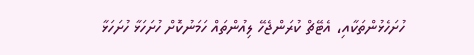ހުށަހެޅުންތަކާއި، އެޓޭޗް ކުރަންޖެހޭ ލިއުންތައް ހަމަނުކޮށް ހުށަހަޅާ ހުށަހަޅާ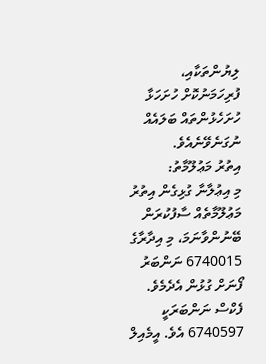ލިޔުންތަކާއި، ފުރިހަމަނުކޮށް ހުށަހަޅާ ހުށަހެޅުންތައް ބަލައެއް ނުގަނެވޭނެއެވެ.
އިތުރު މަޢުލޫމާތު:
މި އިޢުލާނާ ގުޅިގެން އިތުރު މަޢުލޫމާތެއް ސާފުކުރަން ބޭނުންވާނަމަ، މި އިދާރާގެ 6740015 ނަންބަރު ފޯނަށް ގުޅުން އެދެމެވެ. ފެކްސް ނަންބަރަކީ 6740597 އެވެ. އީމެއިލް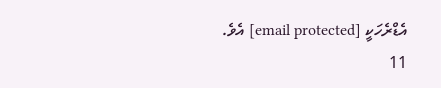އެޑްރެހަކީ [email protected] އެވެ.
11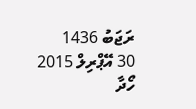ރަޖަބު 1436
30 އޭޕްރިލް 2015
ހޯދާ